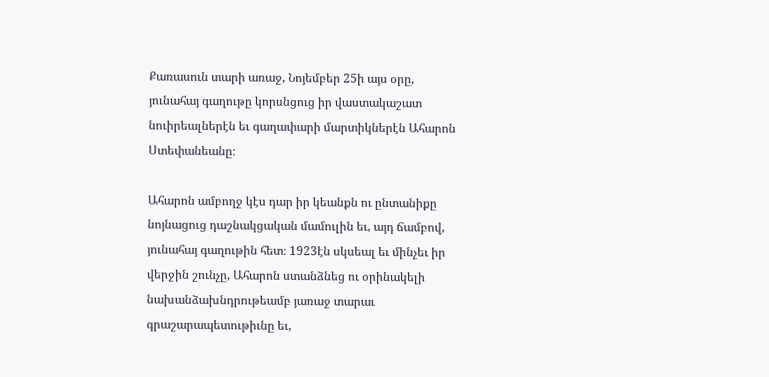Քառասուն տարի առաջ, Նոյեմբեր 25ի այս օրը, յունահայ գաղութը կորսնցուց իր վաստակաշատ նուիրեալներէն եւ գաղափարի մարտիկներէն Ահարոն Ստեփանեանը։

Ահարոն ամբողջ կէս դար իր կեանքն ու ընտանիքը նոյնացուց դաշնակցական մամուլին եւ, այդ ճամբով, յունահայ գաղութին հետ։ 1923էն սկսեալ եւ մինչեւ իր վերջին շունչը, Ահարոն ստանձնեց ու օրինակելի նախանձախնդրութեամբ յառաջ տարաւ գրաշարապետութիւնը եւ,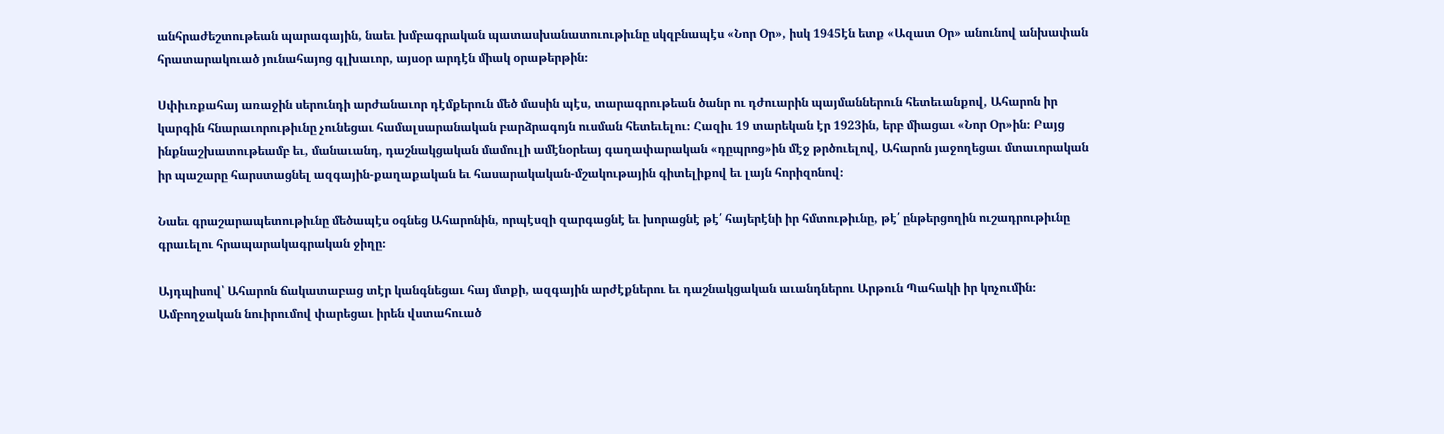անհրաժեշտութեան պարագային, նաեւ խմբագրական պատասխանատուութիւնը սկզբնապէս «Նոր Օր», իսկ 1945էն ետք «Ազատ Օր» անունով անխափան հրատարակուած յունահայոց գլխաւոր, այսօր արդէն միակ օրաթերթին։

Սփիւռքահայ առաջին սերունդի արժանաւոր դէմքերուն մեծ մասին պէս, տարագրութեան ծանր ու դժուարին պայմաններուն հետեւանքով, Ահարոն իր կարգին հնարաւորութիւնը չունեցաւ համալսարանական բարձրագոյն ուսման հետեւելու։ Հազիւ 19 տարեկան էր 1923ին, երբ միացաւ «Նոր Օր»ին։ Բայց ինքնաշխատութեամբ եւ, մանաւանդ, դաշնակցական մամուլի ամէնօրեայ գաղափարական «դըպրոց»ին մէջ թրծուելով, Ահարոն յաջողեցաւ մտաւորական իր պաշարը հարստացնել ազգային-քաղաքական եւ հասարակական-մշակութային գիտելիքով եւ լայն հորիզոնով։

Նաեւ գրաշարապետութիւնը մեծապէս օգնեց Ահարոնին, որպէսզի զարգացնէ եւ խորացնէ թէ՛ հայերէնի իր հմտութիւնը, թէ՛ ընթերցողին ուշադրութիւնը գրաւելու հրապարակագրական ջիղը։

Այդպիսով՝ Ահարոն ճակատաբաց տէր կանգնեցաւ հայ մտքի, ազգային արժէքներու եւ դաշնակցական աւանդներու Արթուն Պահակի իր կոչումին։ Ամբողջական նուիրումով փարեցաւ իրեն վստահուած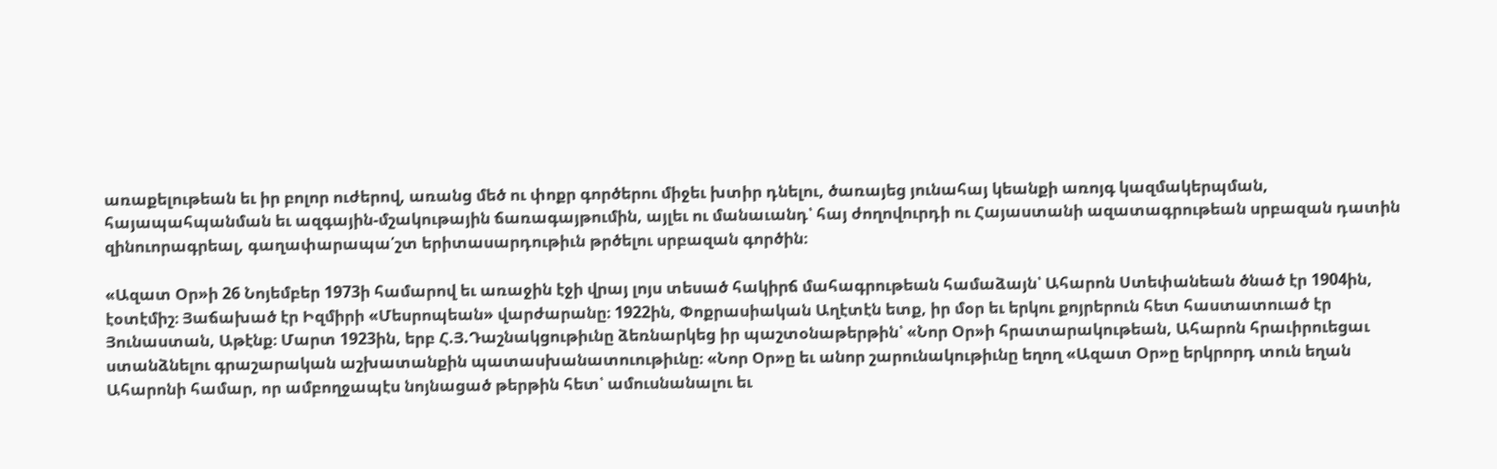առաքելութեան եւ իր բոլոր ուժերով, առանց մեծ ու փոքր գործերու միջեւ խտիր դնելու, ծառայեց յունահայ կեանքի առոյգ կազմակերպման, հայապահպանման եւ ազգային-մշակութային ճառագայթումին, այլեւ ու մանաւանդ՝ հայ ժողովուրդի ու Հայաստանի ազատագրութեան սրբազան դատին զինուորագրեալ, գաղափարապա՛շտ երիտասարդութիւն թրծելու սրբազան գործին։

«Ազատ Օր»ի 26 Նոյեմբեր 1973ի համարով եւ առաջին էջի վրայ լոյս տեսած հակիրճ մահագրութեան համաձայն՝ Ահարոն Ստեփանեան ծնած էր 1904ին, էօտէմիշ։ Յաճախած էր Իզմիրի «Մեսրոպեան» վարժարանը։ 1922ին, Փոքրասիական Աղէտէն ետք, իր մօր եւ երկու քոյրերուն հետ հաստատուած էր Յունաստան, Աթէնք։ Մարտ 1923ին, երբ Հ.Յ.Դաշնակցութիւնը ձեռնարկեց իր պաշտօնաթերթին՝ «Նոր Օր»ի հրատարակութեան, Ահարոն հրաւիրուեցաւ ստանձնելու գրաշարական աշխատանքին պատասխանատուութիւնը։ «Նոր Օր»ը եւ անոր շարունակութիւնը եղող «Ազատ Օր»ը երկրորդ տուն եղան Ահարոնի համար, որ ամբողջապէս նոյնացած թերթին հետ՝ ամուսնանալու եւ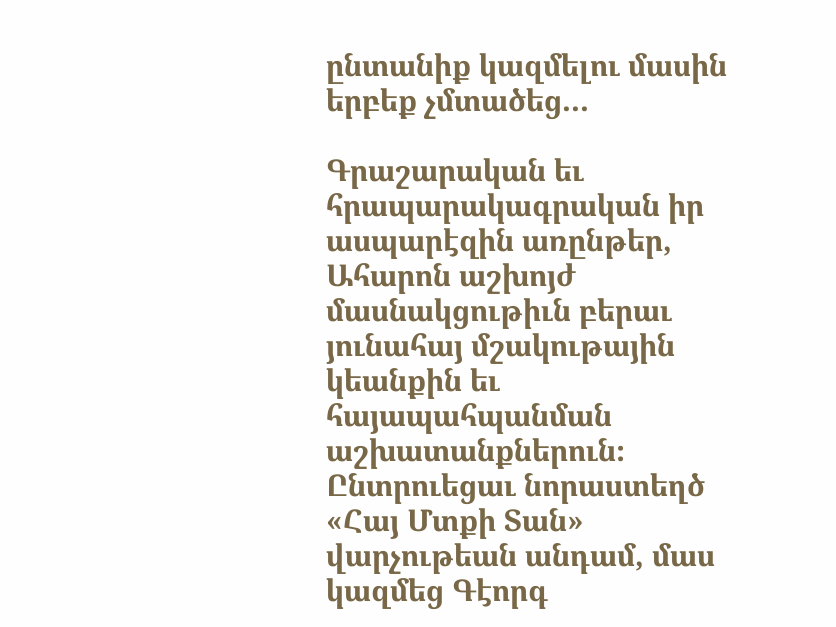ընտանիք կազմելու մասին երբեք չմտածեց...

Գրաշարական եւ հրապարակագրական իր ասպարէզին առընթեր, Ահարոն աշխոյժ մասնակցութիւն բերաւ յունահայ մշակութային կեանքին եւ հայապահպանման աշխատանքներուն։ Ընտրուեցաւ նորաստեղծ «Հայ Մտքի Տան» վարչութեան անդամ, մաս կազմեց Գէորգ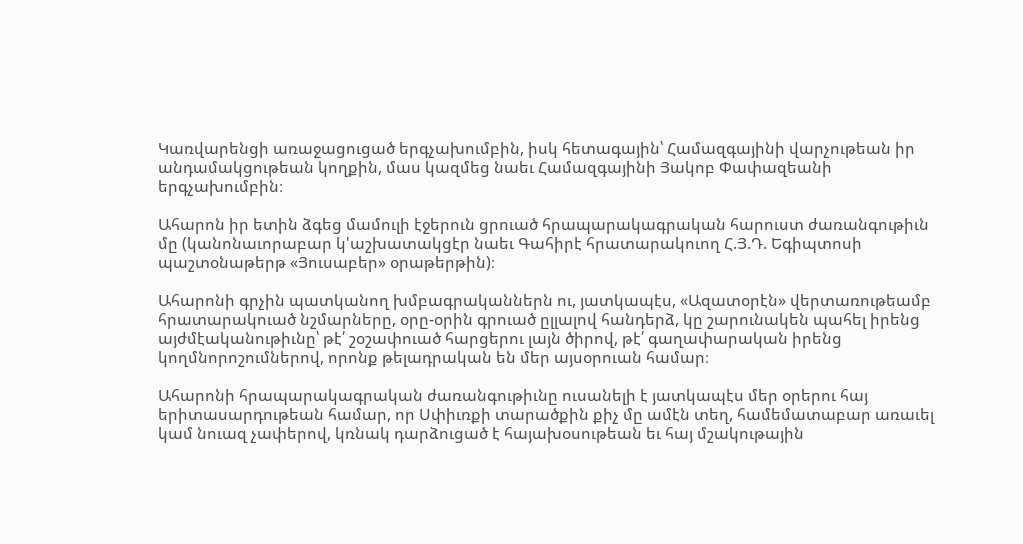Կառվարենցի առաջացուցած երգչախումբին, իսկ հետագային՝ Համազգայինի վարչութեան իր անդամակցութեան կողքին, մաս կազմեց նաեւ Համազգայինի Յակոբ Փափազեանի երգչախումբին։

Ահարոն իր ետին ձգեց մամուլի էջերուն ցրուած հրապարակագրական հարուստ ժառանգութիւն մը (կանոնաւորաբար կ'աշխատակցէր նաեւ Գահիրէ հրատարակուող Հ.Յ.Դ. Եգիպտոսի պաշտօնաթերթ «Յուսաբեր» օրաթերթին)։

Ահարոնի գրչին պատկանող խմբագրականներն ու, յատկապէս, «Ազատօրէն» վերտառութեամբ հրատարակուած նշմարները, օրը-օրին գրուած ըլլալով հանդերձ, կը շարունակեն պահել իրենց այժմէականութիւնը՝ թէ՛ շօշափուած հարցերու լայն ծիրով, թէ՛ գաղափարական իրենց կողմնորոշումներով, որոնք թելադրական են մեր այսօրուան համար։

Ահարոնի հրապարակագրական ժառանգութիւնը ուսանելի է յատկապէս մեր օրերու հայ երիտասարդութեան համար, որ Սփիւռքի տարածքին քիչ մը ամէն տեղ, համեմատաբար առաւել կամ նուազ չափերով, կռնակ դարձուցած է հայախօսութեան եւ հայ մշակութային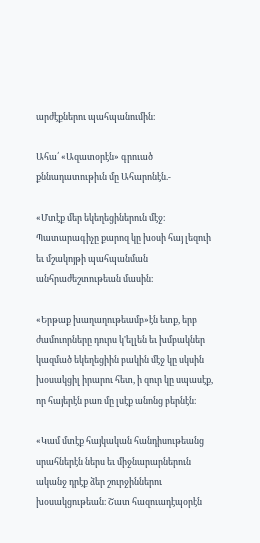արժէքներու պահպանումին։

Ահա՛ «Ազատօրէն» գրուած քննադատութիւն մը Ահարոնէն.-

«Մտէք մեր եկեղեցիներուն մէջ։ Պատարագիչը քարոզ կը խօսի հայ լեզուի եւ մշակոյթի պահպանման անհրաժեշտութեան մասին։

«Երթաք խաղաղութեամբ»էն ետք, երբ ժամուորները դուրս կ'ելլեն եւ խմբակներ կազմած եկեղեցիին բակին մէջ կը սկսին խօսակցիլ իրարու հետ, ի զուր կը սպասէք, որ հայերէն բառ մը լսէք անոնց բերնէն։

«Կամ մտէք հայկական հանդիսութեանց սրահներէն ներս եւ միջնարարներուն ականջ դրէք ձեր շուրջիններու խօսակցութեան։ Շատ հազուադէպօրէն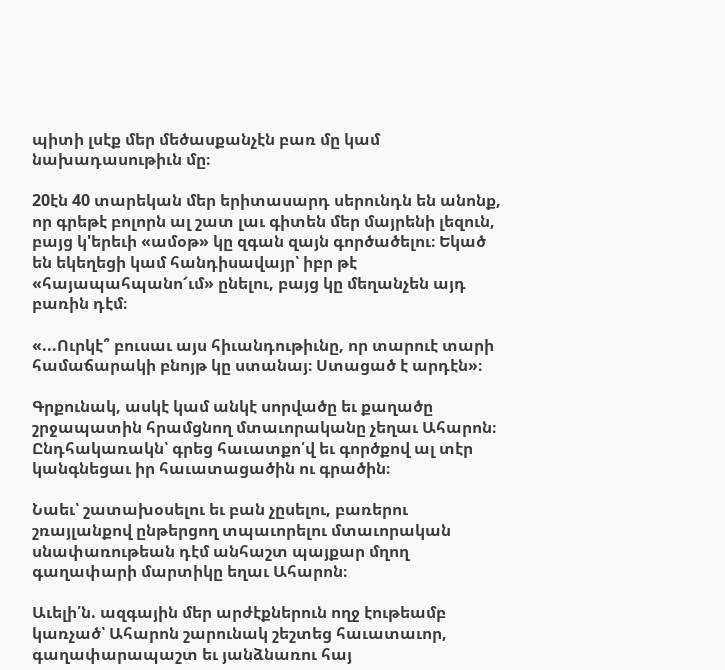պիտի լսէք մեր մեծասքանչէն բառ մը կամ նախադասութիւն մը։

20էն 40 տարեկան մեր երիտասարդ սերունդն են անոնք, որ գրեթէ բոլորն ալ շատ լաւ գիտեն մեր մայրենի լեզուն, բայց կ'երեւի «ամօթ» կը զգան զայն գործածելու։ Եկած են եկեղեցի կամ հանդիսավայր՝ իբր թէ «հայապահպանո՜ւմ» ընելու, բայց կը մեղանչեն այդ բառին դէմ։

«...Ուրկէ՞ բուսաւ այս հիւանդութիւնը, որ տարուէ տարի համաճարակի բնոյթ կը ստանայ։ Ստացած է արդէն»։

Գրքունակ, ասկէ կամ անկէ սորվածը եւ քաղածը շրջապատին հրամցնող մտաւորականը չեղաւ Ահարոն։ Ընդհակառակն՝ գրեց հաւատքո՛վ եւ գործքով ալ տէր կանգնեցաւ իր հաւատացածին ու գրածին։

Նաեւ՝ շատախօսելու եւ բան չըսելու, բառերու շռայլանքով ընթերցող տպաւորելու մտաւորական սնափառութեան դէմ անհաշտ պայքար մղող գաղափարի մարտիկը եղաւ Ահարոն։

Աւելի՛ն. ազգային մեր արժէքներուն ողջ էութեամբ կառչած՝ Ահարոն շարունակ շեշտեց հաւատաւոր, գաղափարապաշտ եւ յանձնառու հայ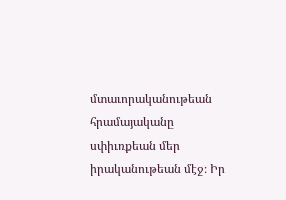մտաւորականութեան հրամայականը սփիւռքեան մեր իրականութեան մէջ։ Իր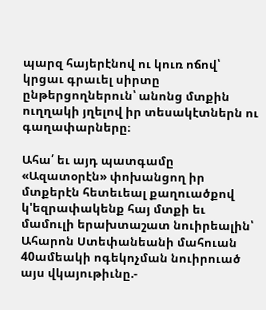պարզ հայերէնով ու կուռ ոճով՝ կրցաւ գրաւել սիրտը ընթերցողներուն՝ անոնց մտքին ուղղակի յղելով իր տեսակէտներն ու գաղափարները։

Ահա՛ եւ այդ պատգամը «Ազատօրէն» փոխանցող իր մտքերէն հետեւեալ քաղուածքով կ'եզրափակենք հայ մտքի եւ մամուլի երախտաշատ նուիրեալին՝ Ահարոն Ստեփանեանի մահուան 40ամեակի ոգեկոչման նուիրուած այս վկայութիւնը.-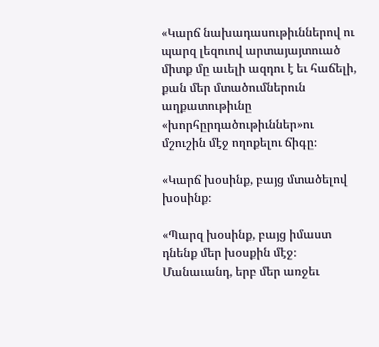«Կարճ նախադասութիւններով ու պարզ լեզուով արտայայտուած միտք մը աւելի ազդու է եւ հաճելի, քան մեր մտածումներուն աղքատութիւնը «խորհըրդածութիւններ»ու մշուշին մէջ ողոքելու ճիգը։

«Կարճ խօսինք, բայց մտածելով խօսինք։

«Պարզ խօսինք, բայց իմաստ դնենք մեր խօսքին մէջ։ Մանաւանդ, երբ մեր առջեւ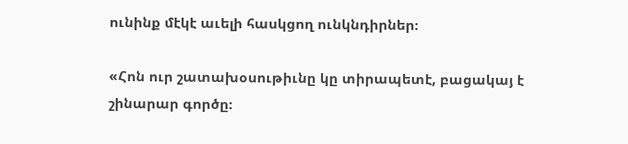ունինք մէկէ աւելի հասկցող ունկնդիրներ։

«Հոն ուր շատախօսութիւնը կը տիրապետէ, բացակայ է շինարար գործը։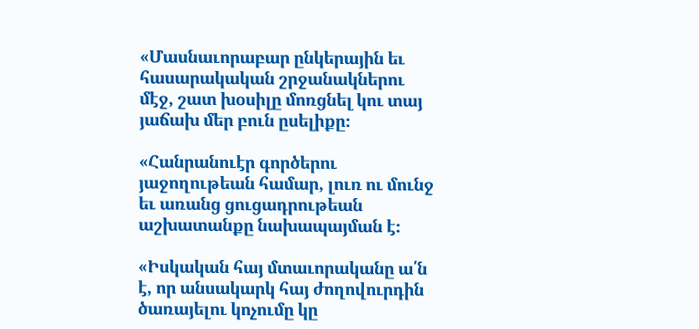«Մասնաւորաբար ընկերային եւ հասարակական շրջանակներու մէջ, շատ խօսիլը մոռցնել կու տայ յաճախ մեր բուն ըսելիքը։

«Հանրանուէր գործերու յաջողութեան համար, լուռ ու մունջ եւ առանց ցուցադրութեան աշխատանքը նախապայման է։

«Իսկական հայ մտաւորականը ա՛ն է, որ անսակարկ հայ ժողովուրդին ծառայելու կոչումը կը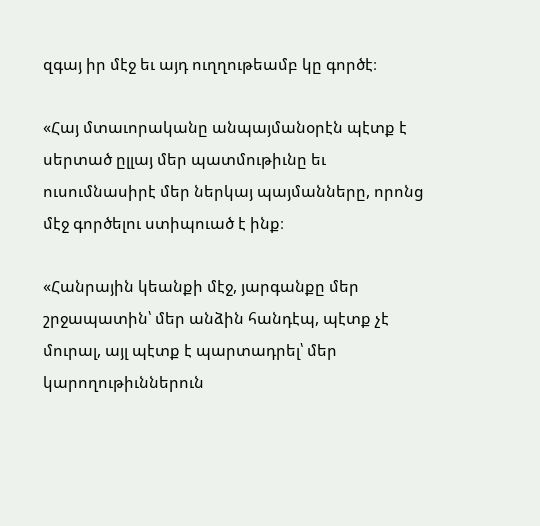զգայ իր մէջ եւ այդ ուղղութեամբ կը գործէ։

«Հայ մտաւորականը անպայմանօրէն պէտք է սերտած ըլլայ մեր պատմութիւնը եւ ուսումնասիրէ մեր ներկայ պայմանները, որոնց մէջ գործելու ստիպուած է ինք։

«Հանրային կեանքի մէջ, յարգանքը մեր շրջապատին՝ մեր անձին հանդէպ, պէտք չէ մուրալ, այլ պէտք է պարտադրել՝ մեր կարողութիւններուն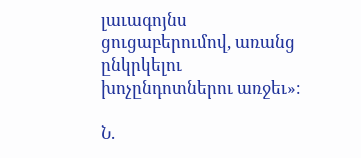լաւագոյնս ցուցաբերումով, առանց ընկրկելու խոչընդոտներու առջեւ»։

Ն.